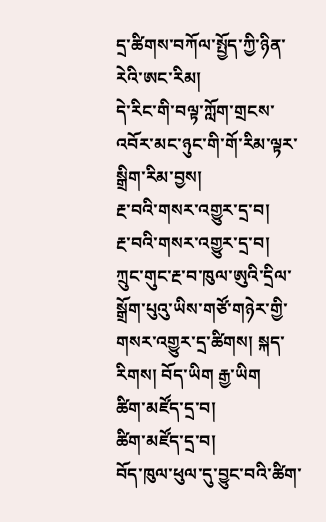དྲ་ཚིགས་བཀོལ་སྤྱོད་ཀྱི་ཉིན་རེའི་ཨང་རིམ།
དེ་རིང་གི་བལྟ་ཀློག་གྲངས་འབོར་མང་ཉུང་གི་གོ་རིམ་ལྟར་སྒྲིག་རིམ་བྱས།
རྔ་བའི་གསར་འགྱུར་དྲ་བ།
རྔ་བའི་གསར་འགྱུར་དྲ་བ།
ཀྲུང་གུང་རྔ་བ་ཁུལ་ཨུའི་དྲིལ་སྒྲོག་པུའུ་ཡིས་གཙོ་གཉེར་གྱི་གསར་འགྱུར་དྲ་ཚིགས། སྐད་རིགས། བོད་ཡིག རྒྱ་ཡིག
ཚིག་མཛོད་དྲ་བ།
ཚིག་མཛོད་དྲ་བ།
བོད་ཁུལ་ཕུལ་དུ་བྱུང་བའི་ཚིག་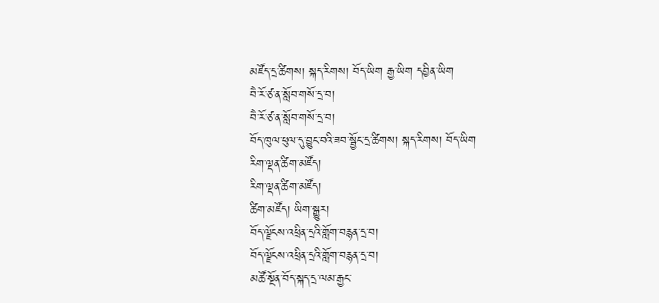མཛོད་དྲ་ཚིགས། སྐད་རིགས། བོད་ཡིག རྒྱ་ཡིག དབྱིན་ཡིག
བཻ་རོ་ཙ་ན་སློབ་གསོ་དྲ་བ།
བཻ་རོ་ཙ་ན་སློབ་གསོ་དྲ་བ།
བོད་ཁུལ་ཕུལ་དུ་བྱུང་བའི་ཟབ་སྦྱོང་དྲ་ཚིགས། སྐད་རིགས། བོད་ཡིག
རིག་ལྡན་ཚིག་མཛོད།
རིག་ལྡན་ཚིག་མཛོད།
ཚིག་མཛོད། ཡིག་སྒྱུར།
བོད་ལྗོངས་འཕྲིན་དྲའི་གློག་བརྙན་དྲ་བ།
བོད་ལྗོངས་འཕྲིན་དྲའི་གློག་བརྙན་དྲ་བ།
མཚོ་སྔོན་བོད་སྐད་དྲ་ལམ་རྒྱང་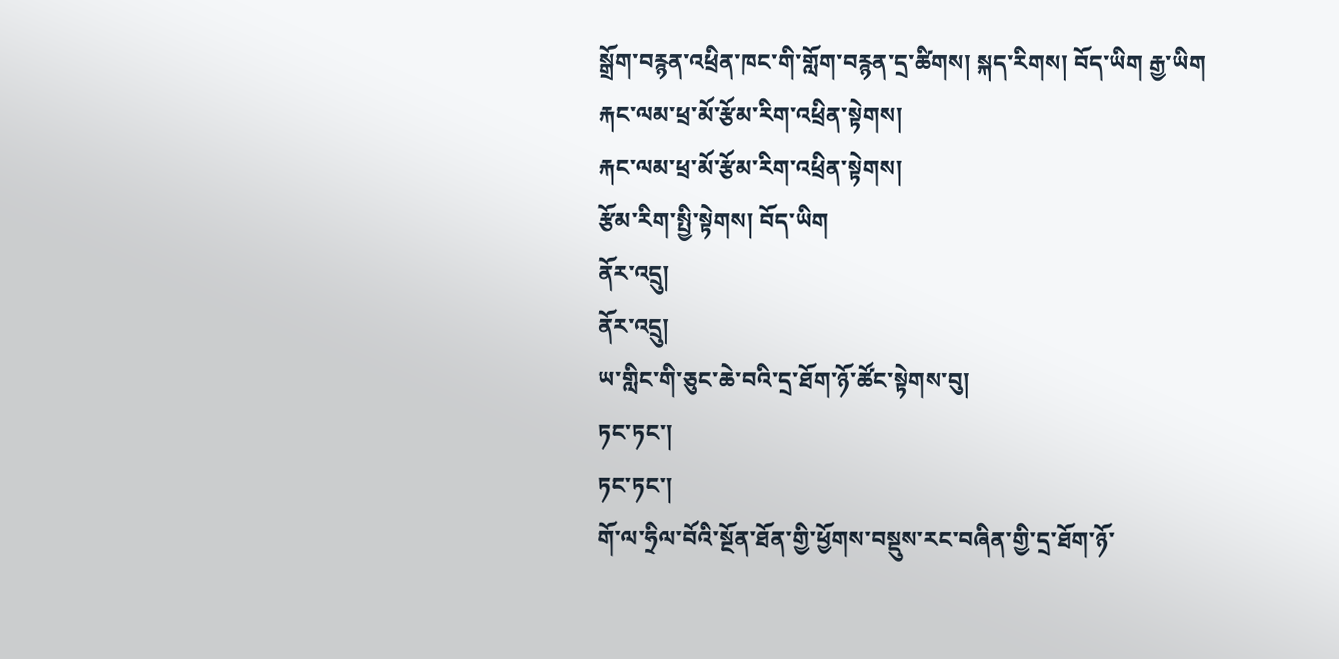སྒྲོག་བརྙན་འཕྲིན་ཁང་གི་གློག་བརྙན་དྲ་ཚིགས། སྐད་རིགས། བོད་ཡིག རྒྱ་ཡིག
རྐང་ལམ་ཕྲ་མོ་རྩོམ་རིག་འཕྲིན་སྟེགས།
རྐང་ལམ་ཕྲ་མོ་རྩོམ་རིག་འཕྲིན་སྟེགས།
རྩོམ་རིག་སྤྱི་སྟེགས། བོད་ཡིག
ནོར་འདྲུ།
ནོར་འདྲུ།
ཡ་གླིང་གི་ཅུང་ཆེ་བའི་དྲ་ཐོག་ཉོ་ཚོང་སྟེགས་བུ།
ཏང་ཏང་།
ཏང་ཏང་།
གོ་ལ་ཧྲིལ་བོའི་སྔོན་ཐོན་གྱི་ཕྱོགས་བསྡུས་རང་བཞིན་གྱི་དྲ་ཐོག་ཉོ་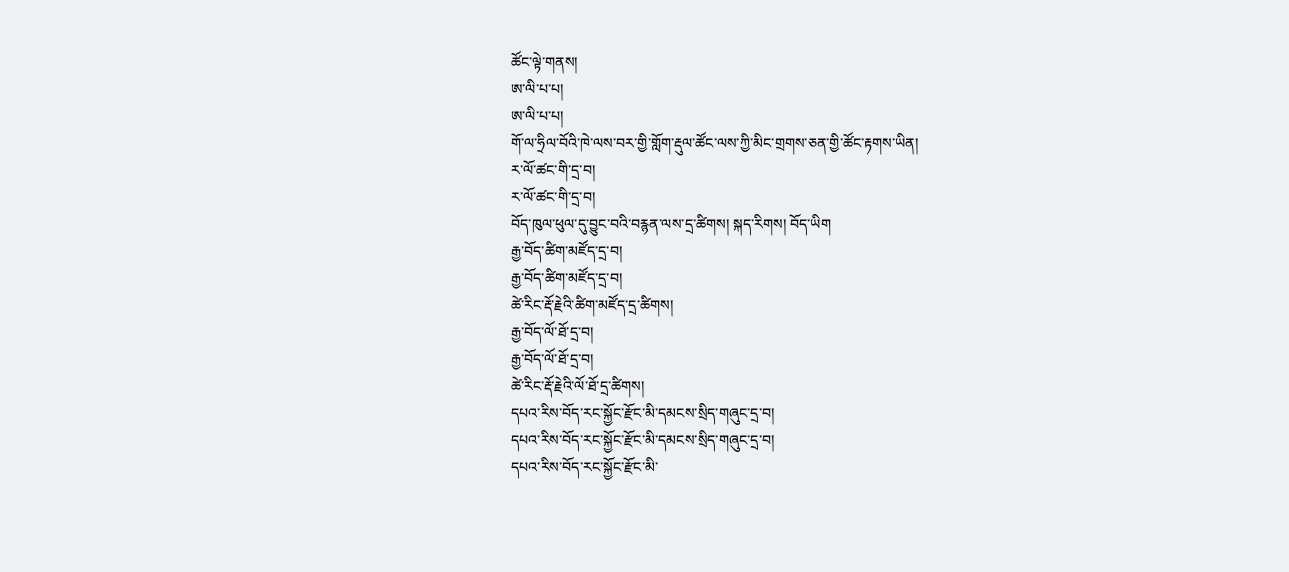ཚོང་ལྟེ་གནས།
ཨ་ལི་པ་པ།
ཨ་ལི་པ་པ།
གོ་ལ་ཧྲིལ་བོའི་ཁེ་ལས་བར་གྱི་གློག་རྡུལ་ཚོང་ལས་ཀྱི་མིང་གྲགས་ཅན་གྱི་ཚོང་རྟགས་ཡིན།
ར་ལོ་ཚང་གི་དྲ་བ།
ར་ལོ་ཚང་གི་དྲ་བ།
བོད་ཁུལ་ཕུལ་དུ་བྱུང་བའི་བརྙན་ལས་དྲ་ཚིགས། སྐད་རིགས། བོད་ཡིག
རྒྱ་བོད་ཚིག་མཛོད་དྲ་བ།
རྒྱ་བོད་ཚིག་མཛོད་དྲ་བ།
ཚེ་རིང་རྡོ་རྗེའི་ཚིག་མཛོད་དྲ་ཚིགས།
རྒྱ་བོད་ལོ་ཐོ་དྲ་བ།
རྒྱ་བོད་ལོ་ཐོ་དྲ་བ།
ཚེ་རིང་རྡོ་རྗེའི་ལོ་ཐོ་དྲ་ཚིགས།
དཔའ་རིས་བོད་རང་སྐྱོང་རྫོང་མི་དམངས་སྲིད་གཞུང་དྲ་བ།
དཔའ་རིས་བོད་རང་སྐྱོང་རྫོང་མི་དམངས་སྲིད་གཞུང་དྲ་བ།
དཔའ་རིས་བོད་རང་སྐྱོང་རྫོང་མི་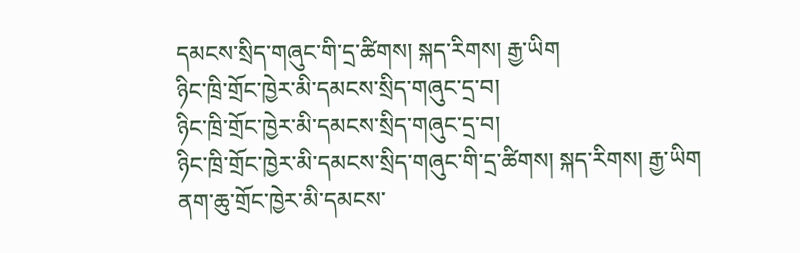དམངས་སྲིད་གཞུང་གི་དྲ་ཚིགས། སྐད་རིགས། རྒྱ་ཡིག
ཉིང་ཁྲི་གྲོང་ཁྱེར་མི་དམངས་སྲིད་གཞུང་དྲ་བ།
ཉིང་ཁྲི་གྲོང་ཁྱེར་མི་དམངས་སྲིད་གཞུང་དྲ་བ།
ཉིང་ཁྲི་གྲོང་ཁྱེར་མི་དམངས་སྲིད་གཞུང་གི་དྲ་ཚིགས། སྐད་རིགས། རྒྱ་ཡིག
ནག་ཆུ་གྲོང་ཁྱེར་མི་དམངས་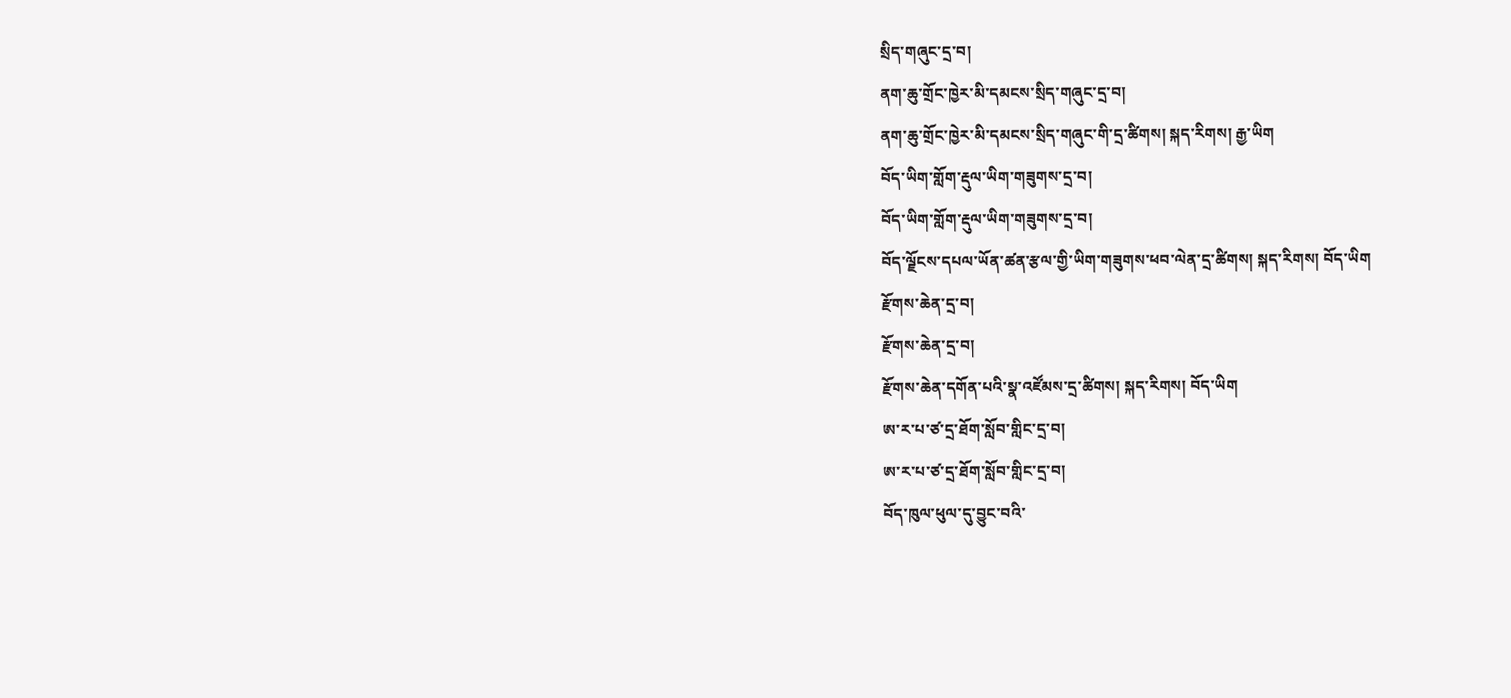སྲིད་གཞུང་དྲ་བ།
ནག་ཆུ་གྲོང་ཁྱེར་མི་དམངས་སྲིད་གཞུང་དྲ་བ།
ནག་ཆུ་གྲོང་ཁྱེར་མི་དམངས་སྲིད་གཞུང་གི་དྲ་ཚིགས། སྐད་རིགས། རྒྱ་ཡིག
བོད་ཡིག་གློག་རྡུལ་ཡིག་གཟུགས་དྲ་བ།
བོད་ཡིག་གློག་རྡུལ་ཡིག་གཟུགས་དྲ་བ།
བོད་ལྗོངས་དཔལ་ཡོན་ཚན་རྩལ་གྱི་ཡིག་གཟུགས་ཕབ་ལེན་དྲ་ཚིགས། སྐད་རིགས། བོད་ཡིག
རྫོགས་ཆེན་དྲ་བ།
རྫོགས་ཆེན་དྲ་བ།
རྫོགས་ཆེན་དགོན་པའི་སྣ་འཛོམས་དྲ་ཚིགས། སྐད་རིགས། བོད་ཡིག
ཨ་ར་པ་ཙ་དྲ་ཐོག་སློབ་གླིང་དྲ་བ།
ཨ་ར་པ་ཙ་དྲ་ཐོག་སློབ་གླིང་དྲ་བ།
བོད་ཁུལ་ཕུལ་དུ་བྱུང་བའི་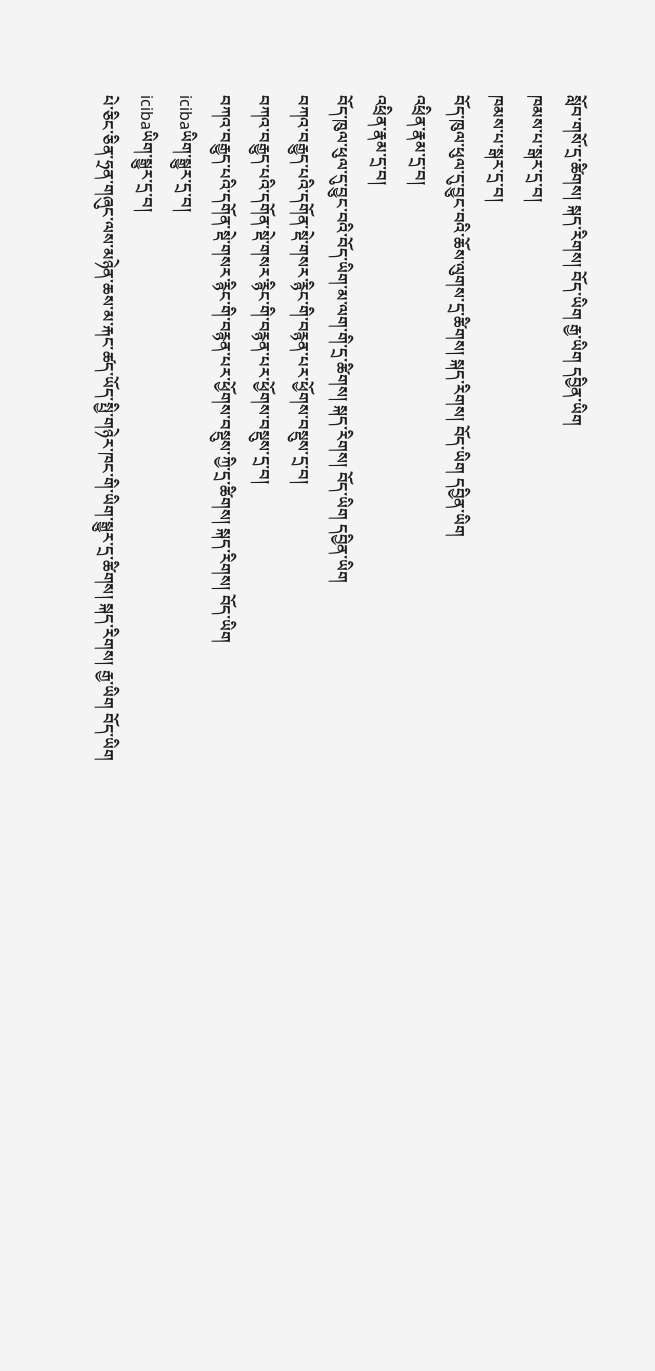སློབ་གསོ་དྲ་ཚིགས། སྐད་རིགས། བོད་ཡིག རྒྱ་ཡིག དབྱིན་ཡིག
ཁམས་པ་སྒར་དྲ་བ།
ཁམས་པ་སྒར་དྲ་བ།
བོད་ཁུལ་ཕུལ་དུ་བྱུང་བའི་ཆོས་ལུགས་དྲ་ཚིགས། སྐད་རིགས། བོད་ཡིག དབྱིན་ཡིག
འཕྲིན་རྣམ་དྲ་བ།
འཕྲིན་རྣམ་དྲ་བ།
བོད་ཁུལ་ཕུལ་དུ་བྱུང་བའི་བོད་ཡིག་མ་ལག་གི་དྲ་ཚིགས། སྐད་རིགས། བོད་ཡིག དབྱིན་ཡིག
བཀའ་བརྒྱུད་པའི་དགོན་སྡེ་གསར་རྙིང་གི་བརྙན་པར་ཕྱོགས་བསྡུས་དྲ་བ།
བཀའ་བརྒྱུད་པའི་དགོན་སྡེ་གསར་རྙིང་གི་བརྙན་པར་ཕྱོགས་བསྡུས་དྲ་བ།
བཀའ་བརྒྱུད་པའི་དགོན་སྡེ་གསར་རྙིང་གི་བརྙན་པར་ཕྱོགས་བསྡུས་ཀྱི་དྲ་ཚིགས། སྐད་རིགས། བོད་ཡིག
icibaཡིག་སྒྱུར་དྲ་བ།
icibaཡིག་སྒྱུར་དྲ་བ།
པེ་ཅིང་ཅིན་ཧྲན་གཞུང་ལས་མཉེན་ཆས་མ་རྐང་ཚད་ཡོད་སྤྱི་གཉེར་ཁང་གི་ཡིག་སྒྱུར་དྲ་ཚིགས། སྐད་རིགས། རྒྱ་ཡིག བོད་ཡིག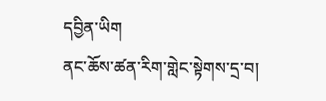དབྱིན་ཡིག
ནང་ཆོས་ཚན་རིག་གླེང་སྟེགས་དྲ་བ།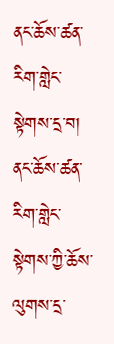ནང་ཆོས་ཚན་རིག་གླེང་སྟེགས་དྲ་བ།
ནང་ཆོས་ཚན་རིག་གླེང་སྟེགས་ཀྱི་ཆོས་ལུགས་དྲ་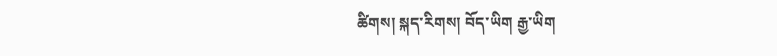ཚིགས། སྐད་རིགས། བོད་ཡིག རྒྱ་ཡིག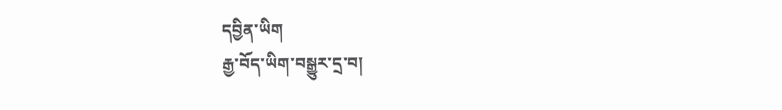དབྱིན་ཡིག
རྒྱ་བོད་ཡིག་བསྒྱུར་དྲ་བ།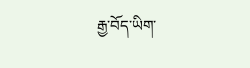རྒྱ་བོད་ཡིག་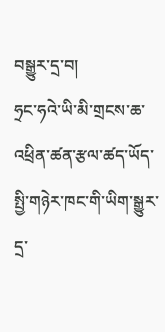བསྒྱུར་དྲ་བ།
ཧྲང་ཧའེ་ཡི་མི་གྲངས་ཆ་འཕྲིན་ཚན་རྩལ་ཚད་ཡོད་སྤྱི་གཉེར་ཁང་གི་ཡིག་སྒྱུར་དྲ་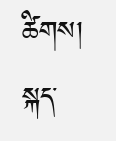ཚིགས། སྐད་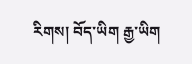རིགས། བོད་ཡིག རྒྱ་ཡིག